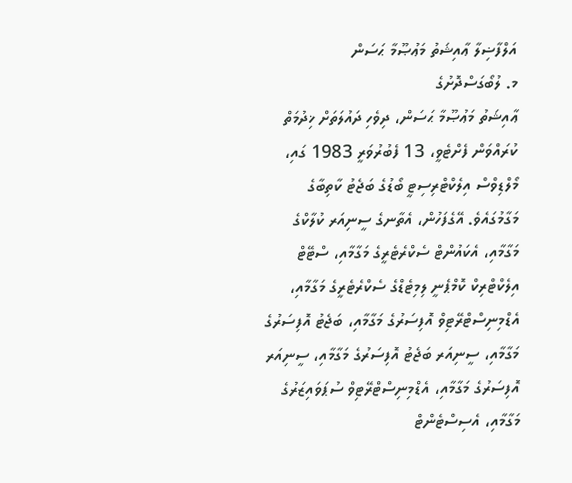އަލްފާޟިލާ ޢާއިޝަތު މަޢުޞޫމާ ޙަސަން
މ. ލުބޯގަސްދޮށުގެ
ޢާއިޝަތު މަޢުޞޫމާ ޙަސަން، ދިވެހި ދައުލަތަށް ޚިދުމަތް ކުރައްވަން ފެށްޓެވީ، 13 ފެބުރުވަރީ 1983 ގައި، މޯލްޑިވްސް އިލެކްޓްރިސިޓީ ބޯޑުގެ ބަޖެޓު ކާތިބާގެ މަގާމުގައެވެ. އޭގެފަހުން، އެތާނގެ ސީނިއަރ ކުލާކްގެ މަގާމާއި، އެކައުންޓް ސެކްރެޓެރީގެ މަގާމާއި، ސްޓޭޓް އިލެކްޓްރިކް ކޮމްޕެނީ ލިމިޓެޑްގެ ސެކްރެޓެރީގެ މަގާމާއި، އެޑްމިނިސްޓްރޭޓިވް އޮފިސަރުގެ މަގާމާއި، ބަޖެޓު އޮފިސަރުގެ މަގާމާއި، ސީނިއަރ ބަޖެޓު އޮފިސަރުގެ މަގާމާއި، ސީނިއަރ އޮފިސަރުގެ މަގާމާއި، އެޑްމިނިސްޓްރޭޓިވް ސުޕަވައިޒަރުގެ މަގާމާއި، އެސިސްޓެންޓް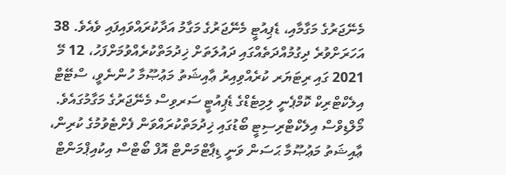މެނޭޖަރުގެ މަގާމާއި، ޑެޕިއުޓީ މެނޭޖަރުގެ މަގާމު އަދާކުރައްވައިފައި ވެއެވެ. 38 އަހަރަށްވުރެ ދިގުމުއްދަތެއްގައި ދައުލަތަށް ޚިދުމަތްކުރެއްވުމަށްފަހު، 12 މޭ 2021 ގައި ރިޓަޔަރ ކުރެއްވިއިރު ޢާއިޝަތު މަޢުޞޫމާ ހުންނެވީ، ސްޓޭޓް އިލެކްޓްރިކް ކޮމްޕެނީ ލިމިޓެޑްގެ ޑެޕިއުޓީ ސަރވިސް މެނޭޖަރުގެ މަގާމުގައެވެ. މޯލްޑިވްސް އިލެކްޓްރިސިޓީ ބޯޑުގައި ޚިދުމަތްކުރައްވަން ފެށްޓެވުމުގެ ކުރިން، ޢާއިޝަތު މަޢުޞޫމާ ޙަސަން ވަނީ ޑިޕާޓްމަންޓް އޮފް ބޯޓްސް އިކުއިޕްމަންޓް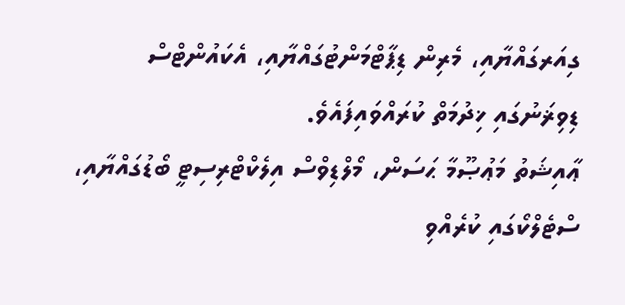ގިއަރގައްޔާއި، މެރިން ޑިޕާޓްމަންޓުގައްޔާއި، އެކައުންޓްސް ޑިވިޜަނުގައި ޚިދުމަތް ކުރައްވައިފައެވެ.
ޢާއިޝަތު މަޢުޞޫމާ ޙަސަން، މޯލްޑިވްސް އިލެކްޓްރިސިޓީ ބޯޑުގައްޔާއި، ސްޓެލްކޯގައި ކުރެއްވި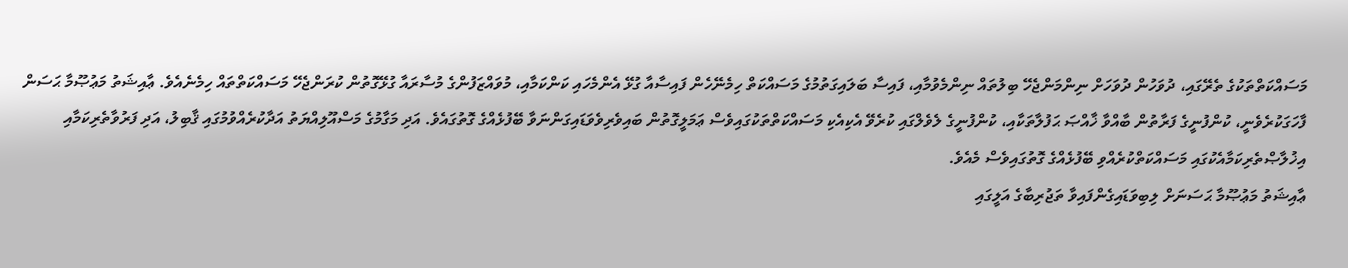މަސައްކަތްތަކުގެ ތެރޭގައި، ދުވަހުން ދުވަހަށް ނިންމަންޖެހޭ ބިލުތައް ނިންމެވުމާއި، ފައިސާ ބަލައިގަތުމުގެ މަސައްކަތް ހިމެނޭހެން ފައިސާއާ ގުޅޭ އެންމެހައި ކަންކަމާއި، މުވައްޒަފުންގެ މުސާރައާ ގުޅޭގޮތުން ކުރަންޖެހޭ މަސައްކަތްތައް ހިމެނެއެވެ. ޢާއިޝަތު މަޢުޞޫމާ ޙަސަން ފާހަގަކުރެވެނީ، ކުންފުނީގެ ފަރާތުން ބާއްވާ ޚާއްޞަ ޙަފުލާތަކާއި، ކުންފުނީގެ ލެވެލްގައި ކުރެވޭ އެކިއެކި މަސައްކަތްތަކުގައިވެސް ޢަމަލީގޮތުން ބައިވެރިވެވަޑައިގަންނަވާ ބޭފުޅެއްގެ ގޮތުގައެވެ. އަދި މަގާމުގެ މަސްއޫލިއްޔަތު އަދާކުރެއްވުމުގައި ޤާބިލު، އަދި ފަރުވާތެރިކަމާއި އިޚުލާޞްތެރިކަމާއެކުގައި މަސައްކަތްކުރެއްވި ބޭފުޅެއްގެ ގޮތުގައިވެސް މެއެވެ.
ޢާއިޝަތު މަޢުޞޫމާ ޙަސަނަށް ލިބިވަޑައިގެންފައިވާ ތަޖުރިބާގެ އަލީގައި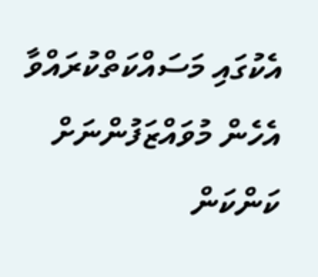އެކުގައި މަސައްކަތްކުރައްވާ އެހެން މުވައްޒަފުންނަށް ކަންކަން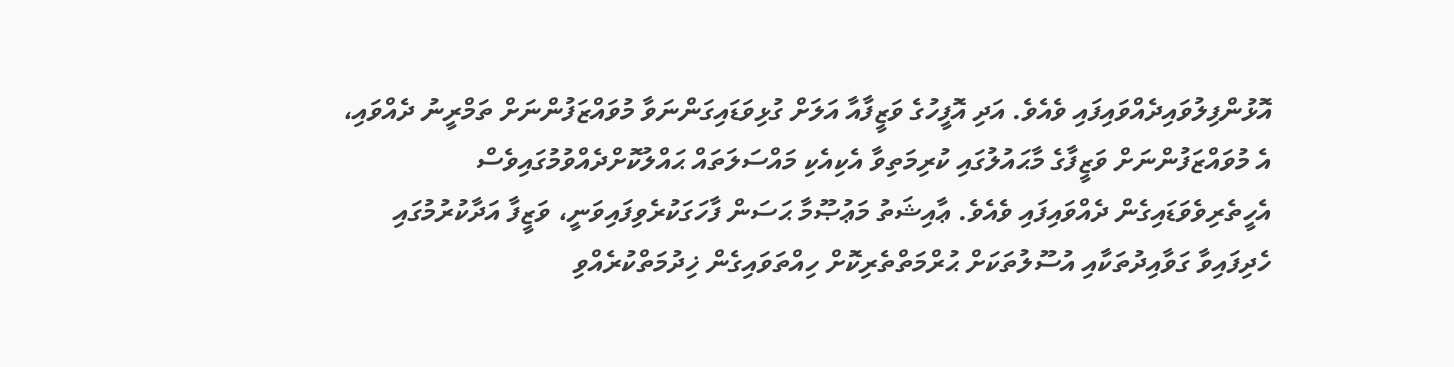އޮޅުންފިލުވައިދެއްވައިފައި ވެއެވެ. އަދި އޮފީހުގެ ވަޒީފާއާ އަލަށް ގުޅިވަޑައިގަންނަވާ މުވައްޒަފުންނަށް ތަމްރީނު ދެއްވައި، އެ މުވައްޒަފުންނަށް ވަޒީފާގެ މާޙައުލުގައި ކުރިމަތިވާ އެކިއެކި މައްސަލަތައް ޙައްލުކޮށްދެއްވުމުގައިވެސް އެހީތެރިވެވަޑައިގެން ދެއްވައިފައި ވެއެވެ. ޢާއިޝަތު މަޢުޞޫމާ ޙަސަން ފާހަގަކުރެވިފައިވަނީ، ވަޒީފާ އަދާކުރުމުގައި ހެދިފައިވާ ގަވާއިދުތަކާއި އުސޫލުތަކަށް ޙުރްމަތްތެރިކޮށް ހިއްތަވައިގެން ޚިދުމަތްކުރެއްވި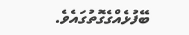ބޭފުޅެއްގެގޮތުގައެވެ.